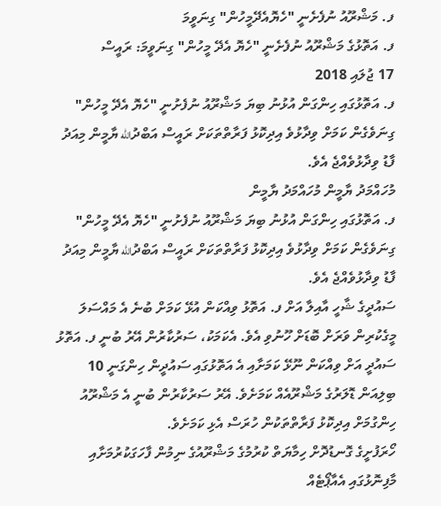ފ. މަޝްރޫއު ނުފެށެނީ "ހެޔޮއެދޭމީހުން" ގިނަވީމަ
ފ. އަތޮޅުގެ މަޝްރޫއު ނުފެށެނީ "ހެޔޮ އެދޭ މީހުން" ގިނަވީމަ: ރައީސް
17 ޖުލައި 2018
ފ. އަތޮޅުގައި ހިންގަން އުޅުނު ބިޔަ މަޝްރޫއު ނުފެށުނީ "ހެޔޮ އެދޭ މީހުން" ގިނަވެގެން ކަމަށް ވިދާޅުވެ އިދިކޮޅު ފަރާތްތަކަށް ރައީސް އަބްދުالله ޔާމީން މިއަދު ފާޑު ވިދާޅުވެއްޖެ އެވެ.
މުހައްމަދު ޔާމީން މުހައްމަދު ޔާމީން
ފ. އަތޮޅުގައި ހިންގަން އުޅުނު ބިޔަ މަޝްރޫއު ނުފެށުނީ "ހެޔޮ އެދޭ މީހުން" ގިނަވެގެން ކަމަށް ވިދާޅުވެ އިދިކޮޅު ފަރާތްތަކަށް ރައީސް އަބްދުالله ޔާމީން މިއަދު ފާޑު ވިދާޅުވެއްޖެ އެވެ.
ސައުދީގެ ޝާހީ އާއިލާ އަށް ފ. އަތޮޅު ވިއްކަން އުޅޭ ކަމަށް ބުނެ އެ މައްސަލަ މީގެކުރިން ވަރަށް ބޮޑަށް ހޫނުވި އެވެ. އެކަމަކު، ސަރުކާރުން އޭރު ބުނީ ފ. އަތޮޅު ސައުދީ އަށް ވިއްކަން ނޫޅޭ ކަމަށާއި އެ އަތޮޅުގައި ސައުދީން ހިންގަނީ 10 ބިލިއަން ޑޮލަރުގެ މަޝްރޫއެއް ކަމަށެވެ. އޭރު ސަރުކާރުން ބުނީ އެ މަޝްރޫއު ހިންގުމަށް އިދިކޮޅު ފަރާތްތަކުން ހުރަސް އެޅި ކަމަށެވެ.
ހޯރަފުށީގެ ގޮނޑުދޮށް ހިމާޔަތް ކުރުމުގެ މަޝްރޫއުގެ ނިމުން ފާހަގަކުރުމަށާއި މާފިނޮޅުގައި އެއާޕޯޓެއް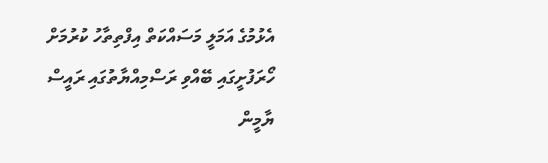އެޅުމުގެ އަމަލީ މަސައްކަތް އިފްތިތާހު ކުރުމަށް ހޯރަފުށީގައި ބޭއްވި ރަސްމިއްޔާތުގައި ރައީސް ޔާމީން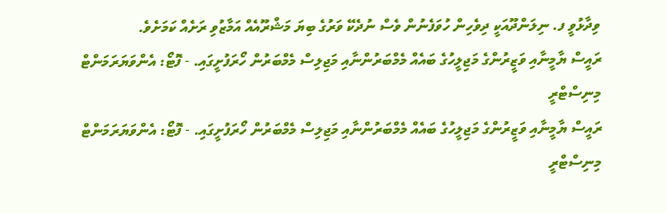ވިދާޅުވީ ފ. ނިލަންދޫއަކީ ދިވެހިން ހުވަފެނުން ވެސް ނުދެކޭ ވަރުގެ ބިޔަ މަޝްރޫއެއް އަމާޒުވި ރަށެއް ކަމަށެވެ.
ރައީސް ޔާމީނާއި ވަޒީރުންގެ މަޖިލީހުގެ ބައެއް މެމްބަރުންނާއި މަޖިލިސް މެމްބަރުން ހޯރަފުށީގައި. - ފޮޓޯ: އެންވަޔަރަމަންޓް މިނިސްޓްރީ
ރައީސް ޔާމީނާއި ވަޒީރުންގެ މަޖިލީހުގެ ބައެއް މެމްބަރުންނާއި މަޖިލިސް މެމްބަރުން ހޯރަފުށީގައި. - ފޮޓޯ: އެންވަޔަރަމަންޓް މިނިސްޓްރީ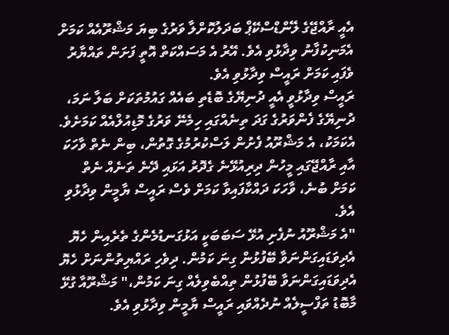އެއީ ރާއްޖޭގެ ލޭންޑްސްކޭޕް ބަދަލުކޮށްލާ ވަރުގެ ބިޔަ މަޝްރޫއެއް ކަމަށް އެމަނިކުފާނު ވިދާޅުވި އެވެ. އޭރު އެ މަސައްކަތް އޮތީ ފަށަން ތައްޔާރު ވެފައި ކަމަށް ރައީސް ވިދާޅުވި އެވެ.
ރައީސް ވިދާޅުވީ އެއީ ދުނިޔޭގެ ބޮޑެތި ބައެއް ގައުމުތަކަށް ބަލާ ނަމަ، ދުނިޔޭގެ ފެންވަރުގެ ގަދަ ތިނެއްގައި ހިމެނޭ ވަރުގެ މޮޑިއުލްއެއް ކަމަށެވެ. އެކަމަކު، އެ މަޝްރޫއު ފެށުން ލަސްކުރުމުގެ ގޮތުން، ބިން ނެތް ވާހަކަ އާއި ރާއްޖޭގައި މީހުން ދިރިއުޅޭނެ ގެދޮރު އަޅައި ދޭނެ ތަނެއް ނެތް ކަމަށް ބުނެ، ވާހަކަ ދައްކާފައިވާ ކަމަށް ވެސް ރައީސް ޔާމީން ވިދާޅުވި އެވެ.
"އެ މަޝްރޫއު ނުފެށި އުޅޭ ސަބަބަކީ އަޅުގަނޑުމެންގެ ތެރެއިން ހެޔޮ އެދިވަޑައިގަންނަވާ ބޭފުޅުން ގިނަ ކަމުން. ދިވެހި ރައްޔިތުންނަށް ހެޔޮ އެދިވަޑައިގަންނަވާ ބޭފުޅުން ތިއްބެވިލެއް ގިނަ ކަމުން،" މަޝްރޫއާ ގުޅޭ މާބޮޑު ތަފްސީލެއް ނުދެއްވައި ރައީސް ޔާމީން ވިދާޅުވި އެވެ.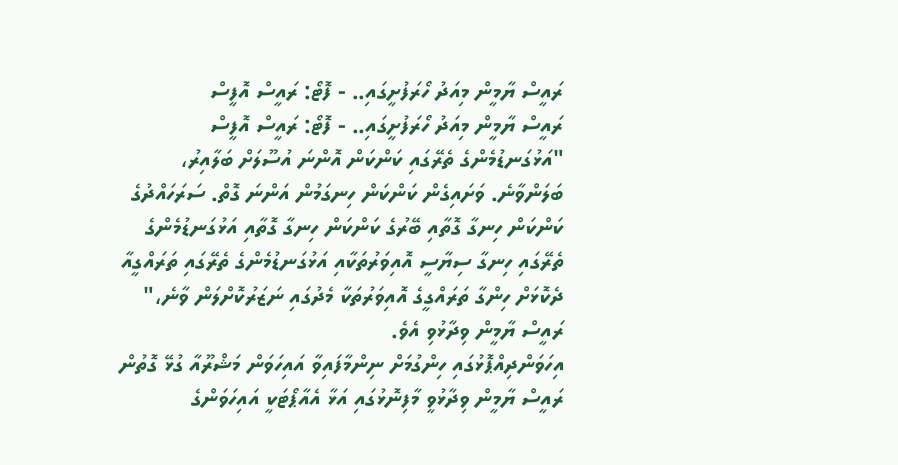ރައީސް ޔާމީން މިއަދު ހޯރަފުށީގައި.. - ފޮޓޯ: ރައީސް އޮފީސް
ރައީސް ޔާމީން މިއަދު ހޯރަފުށީގައި.. - ފޮޓޯ: ރައީސް އޮފީސް
"އަޅުގަނޑުމެންގެ ތެރޭގައި ކަންކަން އޮންނަ އުސޫލަށް ބަލާއިރު، ބަލަންވާނެ. ވަށައިގެން ކަންކަން ހިނގަމުން އަންނަ ގޮތް. ސަރަހައްދުގެ ކަންކަން ހިނގާ ގޮތާއި ބޭރުގެ ކަންކަން ހިނގާ ގޮތާއި އަޅުގަނޑުމެންގެ ތެރޭގައި ހިނގާ ސިޔާސީ އޮއިވަރުތަކާއި އަޅުގަނޑުމެންގެ ތެރޭގައި ތަރައްގީއާ ދެކޮޅަށް ހިންގާ ތަރައްގީގެ އޮއިވަރުތަކާ މެދުގައި ނަޒަރުކޮށްލަން ވާނެ،" ރައީސް ޔާމީން ވިދާޅުވި އެވެ.
އިހަވަންދިއްޕޮޅުގައި ހިންގުމަށް ނިންމާފައިވާ އައިހަވަން މަޝްރޫއާ ގުޅޭ ގޮތުން ރައީސް ޔާމީން ވިދާޅުވީ މާފިނޮޅުގައި އަޅާ އެއާޕޯޓަކީ އައިހަވަންގެ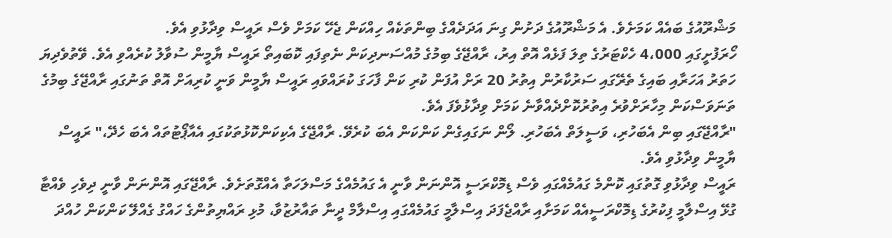މަޝްރޫއުގެ ބައެއް ކަމަށެވެ. އެ މަޝްރޫއުގެ ދަށުން ގިނަ އަދަދެއްގެ ބިންތަކެއް ހިއްކަން ޖެހޭ ކަމަށް ވެސް ރައީސް ވިދާޅުވި އެވެ.
ހޯރަފުށީގައި 4،000 ހެކްޓަރުގެ ތިލަ ފަޅެއް އޮތް އިރު، ރާއްޖޭގެ ބިމުގެ މުއްސަނދިކަން ނެތިފައި ކޮބައިތޯ ރައީސް ޔާމީން ސުވާލު ކުރެއްވި އެވެ. ވޭތުވެދިޔަ ހަތަރު އަހަރާއި ބައިގެ ތެރޭގައި ސަރުކާރުން އިތުރު 20 ރަށް އުފަން ކުރި ކަން ފާހަގަ ކުރައްވައި ރައީސް ޔާމީން ވަނީ ކުރިއަށް އޮތް ތަނުގައި ރާއްޖޭގެ ބިމުގެ ތަނަވަސްކަން މިހާރަށްވުރެ އިތުރުކޮށްދެއްވާނެ ކަމަށް ވިދާޅުވެފަ އެވެ.
"ރާއްޖޭގައި ބިން އެބަހުރި، ވަސީލަތް އެބަހުރި. ލޯން ނަގައިގެން ކަންކަން އެބަ ކުރެވޭ. ރާއްޖޭގެ އެކިކަންކޮޅުތަކުގައި އެއާޕޯޓުތައް އެބަ ހެދޭ،" ރައީސް ޔާމީން ވިދާޅުވި އެވެ.
ރައީސް ވިދާޅުވި ގޮތުގައި ކޮންމެ ގައުމެއްގައި ވެސް ޑިމޮކްރަސީ އޮންނަން ވާނީ އެ ގައުމެއްގެ މަސްލަހަތާ އެއްގޮތަށެވެ. ރާއްޖޭގައި އޮންނަން ވާނީ ދިވެހި ވެއްޓާ ގުޅޭ އިސްލާމީ ފިކުރުގެ ޑިމޮކްރަސީއެއް ކަމަށާއި ރާއްޖެފަދަ އިސްލާމީ ގައުމެއްގައި އިސްލާމް ދީނާ ތައާރުޒުވާ، މުޅި ރައްޔިތުންގެ ހައްގު ގެއްލޭ ކަންކަން ހުއްދަ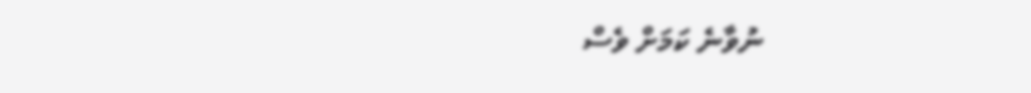ނުވާނެ ކަމަށް ވެސް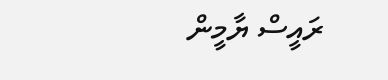ރައީސް ޔާމީން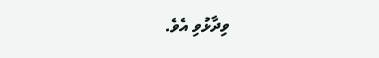ވިދާޅުވި އެވެ.